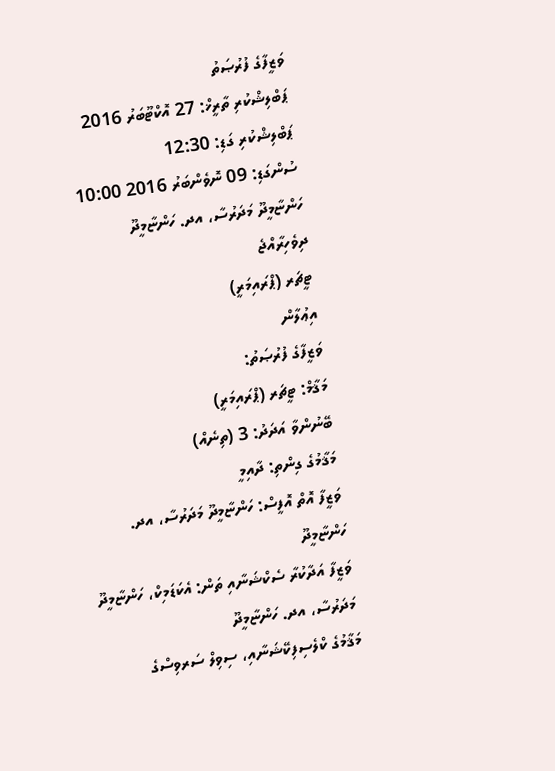ވަޒީފާގެ ފުރުޞަތު
ޕަބްލިޝްކުރި ތާރީޚް: 27 އޮކްޓޫބަރު 2016
ޕަބްލިޝްކުރި ގަޑި: 12:30
ސުންގަޑި: 09 ނޮވެންބަރު 2016 10:00
ހަންޏާމީދޫ މަދަރުސާ، އދ. ހަންޏާމީދޫ
ދިވެހިރާއްޖެ
ޓީޗަރ (ޕްރައިމަރީ)
އިޢުލާން
ވަޒީފާގެ ފުރުޞަތު:
މަޤާމް: ޓީޗަރ (ޕްރައިމަރީ)
ބޭނުންވާ އަދަދު: 3 (ތިނެއް)
މަޤާމުގެ ގިންތި: ދާއިމީ
ވަޒީފާ އޮތް އޮފީސް: ހަންޏާމީދޫ މަދަރުސާ، އދ. ހަންޏާމީދޫ
ވަޒީފާ އަދާކުރާ ސެކްޝަނާއި ތަން: އެކަޑަމިކް، ހަންޏާމީދޫ މަދަރުސާ، އދ. ހަންޏާމީދޫ
މަޤާމުގެ ކްލެސިފިކޭޝަނާއި، ސިވިލް ސަރވިސްގެ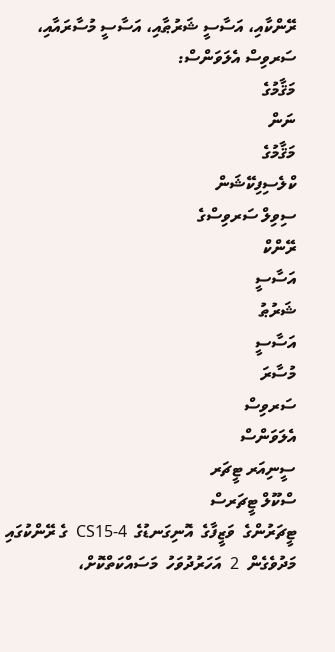ރޭންކާއި، އަސާސީ ޝަރުޠާއި، އަސާސީ މުސާރައާއި، ސަރވިސް އެލަވަންސް:
މަޤާމުގެ
ނަން
މަޤާމުގެ
ކްލެސިފިކޭޝަން
ސިވިލް ސަރވިސްގެ
ރޭންކް
އަސާސީ
ޝަރުޠު
އަސާސީ
މުސާރަ
ސަރވިސް
އެލަވަންސް
ސީނިއަރ ޓީޗަރ
ސްކޫލް ޓީޗަރސް
ޓީޗަރުންގެ  ވަޒީފާގެ  އޮނިގަނޑުގެ  CS15-4  ގެ ރޭންކުގައި މަދުވެގެން  2  އަހަރުދުވަހު  މަސައްކަތްކޮށް،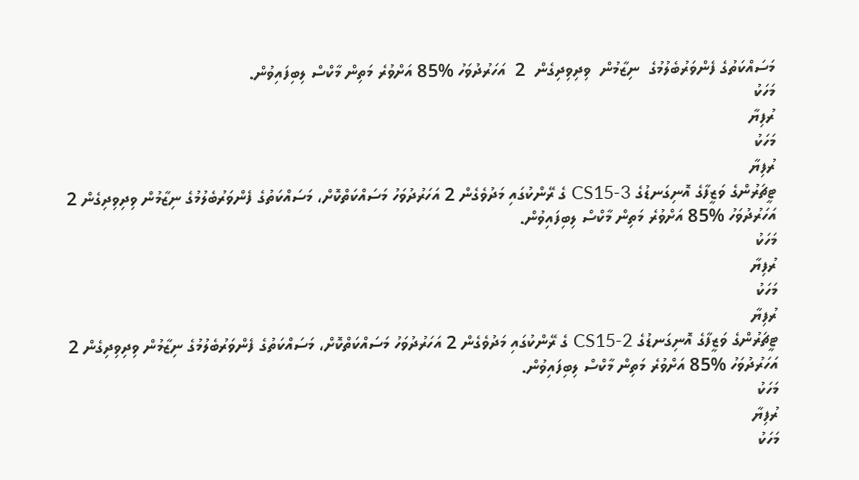މަސައްކަތުގެ ފެންވަރުބެލުމުގެ  ނިޒާމުން  ވިދިވިދިގެން  2  އަހަރުދުވަހު %85 އަށްވުރެ މަތިން މާކްސް ލިބިފައިވުން.
މަހަކު
ރުފިޔާ
މަހަކު
ރުފިޔާ
ޓީޗަރުންގެ ވަޒީފާގެ އޮނިގަނޑުގެ CS15-3 ގެ ރޭންކުގައި މަދުވެގެން 2 އަހަރުދުވަހު މަސައްކަތްކޮށް، މަސައްކަތުގެ ފެންވަރުބެލުމުގެ ނިޒާމުން ވިދިވިދިގެން 2 އަހަރުދުވަހު %85 އަށްވުރެ މަތިން މާކްސް ލިބިފައިވުން.
މަހަކު
ރުފިޔާ
މަހަކު
ރުފިޔާ
ޓީޗަރުންގެ ވަޒީފާގެ އޮނިގަނޑުގެ CS15-2 ގެ ރޭންކުގައި މަދުވެގެން 2 އަހަރުދުވަހު މަސައްކަތްކޮށް، މަސައްކަތުގެ ފެންވަރުބެލުމުގެ ނިޒާމުން ވިދިވިދިގެން 2 އަހަރުދުވަހު %85 އަށްވުރެ މަތިން މާކްސް ލިބިފައިވުން.
މަހަކު
ރުފިޔާ
މަހަކު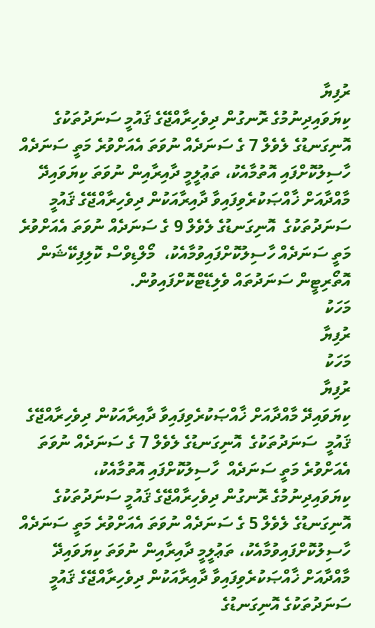ރުފިޔާ
ކިޔަވައިދިނުމުގެ ރޮނގުން ދިވެހިރާއްޖޭގެ ޤައުމީ ސަނަދުތަކުގެ އޮނިގަނޑުގެ ލެވެލް 7 ގެ ސަނަދެއް ނުވަތަ އެއަށްވުރެ މަތީ ސަނަދެއް ހާސިލުކޮށްފައި އޮތުމާއެކު، ތަޢުލީމީ ދާއިރާއިން ނުވަތަ ކިޔަވައިދޭ މާއްދާއަށް ޚާއްޞަކުރެވިފައިވާ ދާއިރާއަކުން ދިވެހިރާއްޖޭގެ ޤައުމީ ސަނަދުތަކުގެ  އޮނިގަނޑުގެ ލެވެލް 9 ގެ ސަނަދެއް ނުވަތަ އެއަށްވުރެ މަތީ ސަނަދެއް ހާސިލުކޮށްފައިވުމާއެކު،  މޯލްޑިވްސް ކޮލިފިކޭޝަން އޮތޯރިޓީން ސަނަދުތައް ވެލިޑޭޓްކޮށްފައިވުން.
މަހަކު
ރުފިޔާ
މަހަކު
ރުފިޔާ
ކިޔަވައިދޭ މާއްދާއަށް ޚާއްޞަކުރެވިފައިވާ ދާއިރާއަކުން ދިވެހިރާއްޖޭގެ  ޤައުމީ  ސަނަދުތަކުގެ  އޮނިގަނޑުގެ ލެވެލް 7 ގެ ސަނަދެއް ނުވަތަ އެއަށްވުރެ މަތީ ސަނަދެއް  ހާސިލުކޮށްފައި އޮތުމާއެކު، ކިޔަވައިދިނުމުގެ ރޮނގުން ދިވެހިރާއްޖޭގެ ޤައުމީ ސަނަދުތަކުގެ އޮނިގަނޑުގެ ލެވެލް 5 ގެ ސަނަދެއް ނުވަތަ އެއަށްވުރެ މަތީ ސަނަދެއް ހާސިލުކޮށްފައިވުމާއެކު، ތަޢުލީމީ ދާއިރާއިން ނުވަތަ ކިޔަވައިދޭ މާއްދާއަށް ޚާއްޞަކުރެވިފައިވާ ދާއިރާއަކުން ދިވެހިރާއްޖޭގެ ޤައުމީ ސަނަދުތަކުގެ އޮނިގަނޑުގެ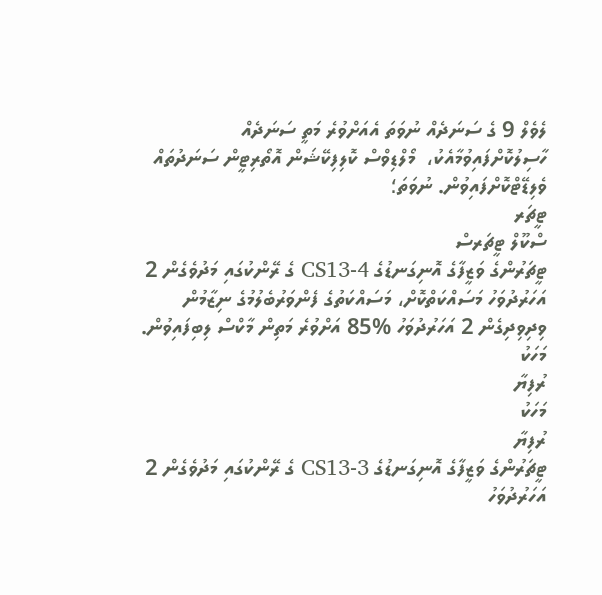ލެވެލް 9 ގެ ސަނަދެއް ނުވަތަ އެއަށްވުރެ މަތީ ސަނަދެއް ހާސިލުކޮށްފައިވުމާއެކު،  މޯލްޑިވްސް ކޮލިފިކޭޝަން އޮތޯރިޓީން ސަނަދުތައް ވެލިޑޭޓްކޮށްފައިވުން. ނުވަތަ؛
ޓީޗަރ
ސްކޫލް ޓީޗަރސް
ޓީޗަރުންގެ ވަޒީފާގެ އޮނިގަނޑުގެ 4-CS13 ގެ ރޭންކުގައި މަދުވެގެން 2 އަހަރުދުވަހު މަސައްކަތްކޮށް، މަސައްކަތުގެ ފެންވަރުބެލުމުގެ ނިޒާމުން ވިދިވިދިގެން 2 އަހަރުދުވަހު %85 އަށްވުރެ މަތިން މާކްސް ލިބިފައިވުން.
މަހަކު
ރުފިޔާ
މަހަކު
ރުފިޔާ
ޓީޗަރުންގެ ވަޒީފާގެ އޮނިގަނޑުގެ 3-CS13 ގެ ރޭންކުގައި މަދުވެގެން 2 އަހަރުދުވަހު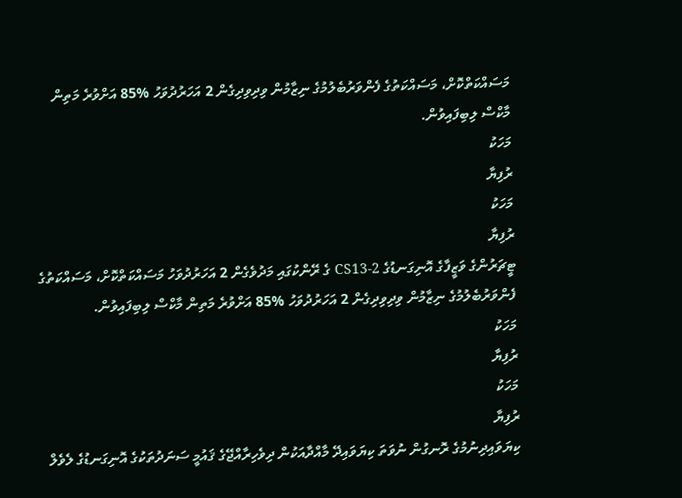މަސައްކަތްކޮށް، މަސައްކަތުގެ ފެންވަރުބެލުމުގެ ނިޒާމުން ވިދިވިދިގެން 2 އަހަރުދުވަހު %85 އަށްވުރެ މަތިން މާކްސް ލިބިފައިވުން.
މަހަކު
ރުފިޔާ
މަހަކު
ރުފިޔާ
ޓީޗަރުންގެ ވަޒީފާގެ އޮނިގަނޑުގެ 2-CS13 ގެ ރޭންކުގައި މަދުވެގެން 2 އަހަރުދުވަހު މަސައްކަތްކޮށް، މަސައްކަތުގެ ފެންވަރުބެލުމުގެ ނިޒާމުން ވިދިވިދިގެން 2 އަހަރުދުވަހު %85 އަށްވުރެ މަތިން މާކްސް ލިބިފައިވުން.
މަހަކު
ރުފިޔާ
މަހަކު
ރުފިޔާ
ކިޔަވައިދިނުމުގެ ރޮނގުން ނުވަތަ ކިޔަވައިދޭ މާއްދާއަކުން ދިވެހިރާއްޖޭގެ ޤައުމީ ސަނަދުތަކުގެ އޮނިގަނޑުގެ ލެވެލް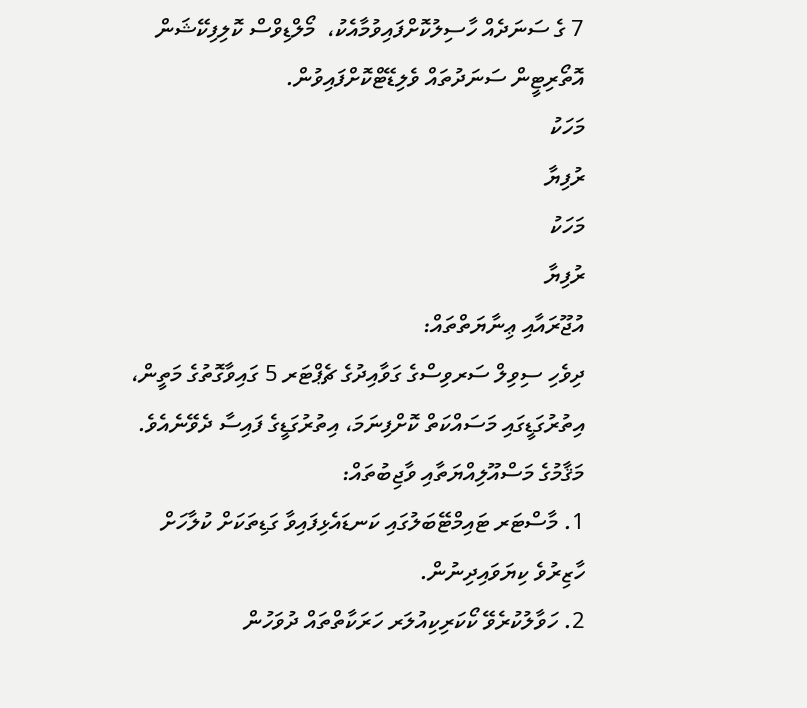7 ގެ ސަނަދެއް ހާސިލުކޮށްފައިވުމާއެކު،  މޯލްޑިވްސް ކޮލިފިކޭޝަން އޮތޯރިޓީން ސަނަދުތައް ވެލިޑޭޓްކޮށްފައިވުން.
މަހަކު
ރުފިޔާ
މަހަކު
ރުފިޔާ
އުޖޫރައާއި ޢިނާޔަތްތައް:
ދިވެހި ސިވިލް ސަރވިސްގެ ގަވާއިދުގެ ޗެޕްޓަރ 5 ގައިވާގޮތުގެ މަތީން، އިތުރުގަޑީގައި މަސައްކަތް ކޮށްފިނަމަ، އިތުރުގަޑީގެ ފައިސާ ދެވޭނެއެވެ.
މަޤާމުގެ މަސްއޫލިއްޔަތާއި ވާޖިބުތައް:
1. މާސްޓަރ ޓައިމްޓޭބަލުގައި ކަނޑައެޅިފައިވާ ގަޑިތަކަށް ކުލާހަށް ހާޒިރުވެ ކިޔަވައިދިނުން.
2. ހަވާލުކުރެވޭ ކޯކަރިކިއުލަރ ހަރަކާތްތައް ދުވަހުން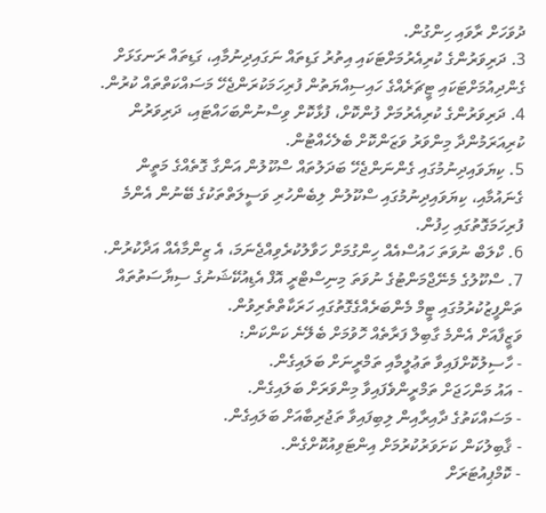ދުވަހަށް ރާވައި ހިންގުން.
3. ދަރިވަރުންގެ ކުރިއެރުމަށްޓަކައި އިތުރު ގަޑިތައް ނަގައިދިނުމާއި، ގަޑިތައް ރަނގަޅަށް ގެންދިއުމަށްޓަކައި ޓީޗަރެއްގެ ހައިސިއްޔަތުން ފުރިހަމަކުރަންޖެހޭ މަސައްކަތްތައް ކުރުން.
4. ދަރިވަރުންގެ ކުރިއެރުމަށް ފުންކޮށް، ފުޅާކޮށް ވިސްނުންބަހައްޓައި، ދަރިވަރުން ކުރިއަރަމުންދާ މިންވަރު ވަޒަންކޮށް ބެލެހެއްޓުން.
5. ކިޔަވައިދިނުމުގައި ގެންނަންޖެހޭ ބަދަލުތައް ސްކޫލުން އަންގާ ގޮތެއްގެ މަތީން ގެނައުމާއި، ކިޔަވައިދިނުމުގައި ސްކޫލުން ލިބެންހުރި ވަސީލަތްތަކުގެ ބޭނުން އެންމެ ފުރިހަމަގޮތުގައި ހިފުން.
6. ކްލަބް ނުވަތަ ހައުސްއެއް ހިންގުމަށް ހަވާލުކުރެވިއްޖެނަމަ، އެ ޒިންމާއެއް އަދާކުރުން.
7. ސްކޫލުގެ މެނޭޖްމަންޓުގެ ނުވަތަ މިނިސްޓްރީ އޮފް އެޑިއުކޭޝަނުގެ ސިޔާސަތުތައް ތަންފީޒުކުރުމުގައި ޓީމް މެންބަރެއްގެގޮތުގައި ހަރަކާތްތެރިވުން.
ވަޒީފާއަށް އެންމެ ގާބިލް ފަރާތެއް ހޮވުމަށް ބެލޭނެ ކަންކަން:
- ހާސިލުކޮށްފައިވާ ތަޢުލީމާއި ތަމްރީނަށް ބަލައިގެން.
- އައު މަންހަޖަށް ތަމްރީންވެފައިވާ މިންވަރަށް ބަލައިގެން.
- މަސައްކަތުގެ ދާއިރާއިން ލިބިފައިވާ ތަޖުރިބާއަށް ބަލައިގެން.
- ޤާބިލުކަން ކަށަވަރުކުރުމަށް އިންޓަވިއުކޮށްގެން.
- ކޮމްޕިއުޓަރަށް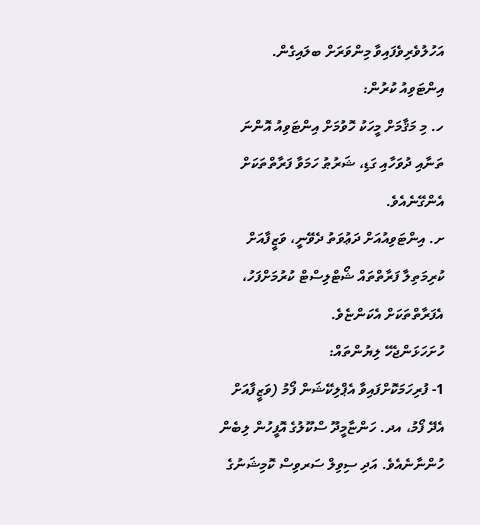އަހުލުވެރިވެފައިވާ މިންވަރަށް ބލައިގެން.
އިންޓަވިއު ކުރުން:
ހ. މި މަޤާމަށް މީހަކު ހޮވުމަށް އިންޓަވިއު އޮންނަ ތަނާއި ދުވަހާއި ގަޑި، ޝަރުޠު ހަމަވާ ފަރާތްތަކަށް އެންގޭނެއެވެ.
ށ. އިންޓަވިއުއަށް ދަޢުވަތު ދެވޭނީ، ވަޒީފާއަށް ކުރިމަތިލާ ފަރާތްތައް ޝޯޓްލިސްޓް ކުރުމަށްފަހު، އެފަރާތްތަކަށް އެކަންޏެވެ.
ހުށަހަޅަންޖެހޭ ލިޔުންތައް:
1- ފުރިހަމަކޮށްފައިވާ އެޕްލިކޭޝަން ފޯމު (ވަޒީފާއަށް އެދޭ ފޯމު، އދ. ހަންޏާމީދޫ ސްކޫލުގެ އޮފީހުން ލިބެން ހުންނާނެއެވެ. އަދި ސިވިލް ސަރވިސް ކޮމިޝަނުގެ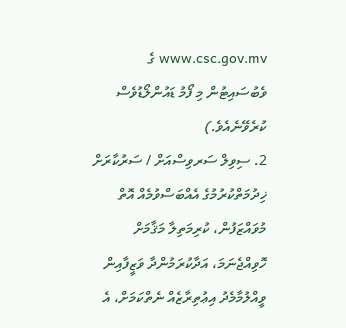www.csc.gov.mv ގެ ވެބުސައިޓުން މި ފޯމު ޑައުންލޯޑުވެސް ކުރެވޭނެއެވެ.)
2. ސިވިލް ސަރވިސްއަށް / ސަރުކާރަށް ޚިދުމަތްކުރުމުގެ އެއްބަސްވުމެއް އޮތް މުވައްޒަފުން، ކުރިމަތިލާ މަޤާމަށް ހޮވިއްޖެނަމަ، އަދާކުރަމުންދާ ވަޒީފާއިން ވީއްލުމާމެދު އިޢުތިރާޒެއް ނެތްކަމަށް، އެ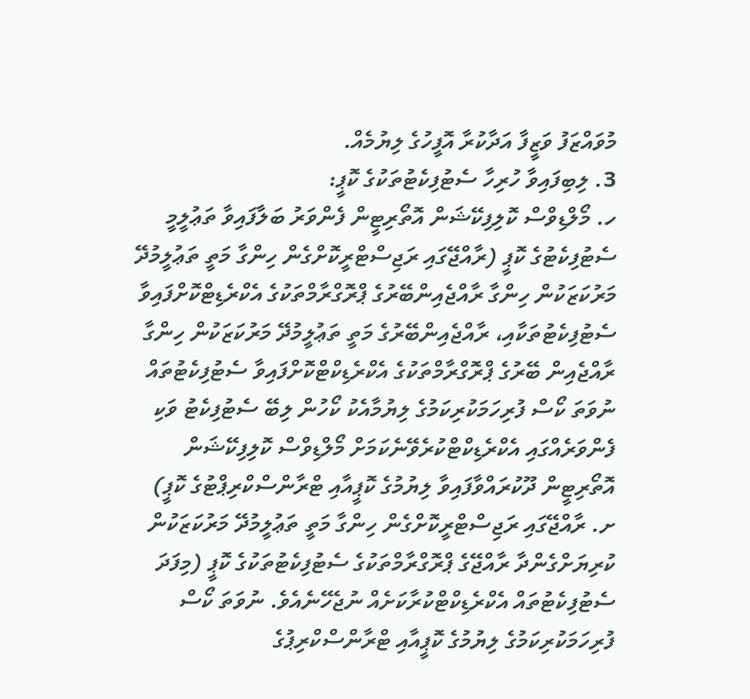މުވައްޒަފު ވަޒީފާ އަދާކުރާ އޮފީހުގެ ލިޔުމެއް.
3. ލިބިފައިވާ ހުރިހާ ސެޓުފިކެޓުތަކުގެ ކޮޕީ:
ހ. މޯލްޑިވްސް ކޮލިފިކޭޝަން އޮތޯރިޓީން ފެންވަރު ބަލާފައިވާ ތަޢުލީމީ ސެޓުފިކެޓުގެ ކޮޕީ (ރާއްޖޭގައި ރަޖިސްޓްރީކޮށްގެން ހިންގާ މަތީ ތަޢުލީމުދޭ މަރުކަޒަކުން ހިންގާ ރާއްޖެއިންބޭރުގެ ޕްރޮގްރާމްތަކުގެ އެކްރެޑިޓްކޮށްފައިވާ ސެޓުފިކެޓުތަކާއި، ރާއްޖެއިންބޭރުގެ މަތީ ތަޢުލީމުދޭ މަރުކަޒަކުން ހިންގާ ރާއްޖެއިން ބޭރުގެ ޕްރޮގްރާމްތަކުގެ އެކްރެޑިކްޓްކޮށްފައިވާ ސެޓުފިކެޓުތައް ނުވަތަ ކޯސް ފުރިހަމަކުރިކަމުގެ ލިޔުމާއެކު ކޯހުން ލިބޭ ސެޓުފިކެޓު ވަކި ފެންވަރެއްގައި އެކްރެޑިކްޓްކުރެވޭނެކަމަށް މޯލްޑިވްސް ކޮލިފިކޭޝަން އޮތޯރިޓީން ދޫކުރައްވާފައިވާ ލިޔުމުގެ ކޮޕީއާއި ޓްރާންސްކްރިޕްޓުގެ ކޮޕީ)
ށ. ރާއްޖޭގައި ރަޖިސްޓްރީކޮށްގެން ހިންގާ މަތީ ތަޢުލީމުދޭ މަރުކަޒަކުން ކުރިޔަށްގެންދާ ރާއްޖޭގެ ޕްރޮގްރާމްތަކުގެ ސެޓުފިކެޓުތަކުގެ ކޮޕީ (މިފަދަ ސެޓުފިކެޓުތައް އެކްރެޑިކްޓްކުރާކަށެއް ނުޖެހޭނެއެވެ. ނުވަތަ ކޯސް ފުރިހަމަކުރިކަމުގެ ލިޔުމުގެ ކޮޕީއާއި ޓްރާންސްކްރިޕުގެ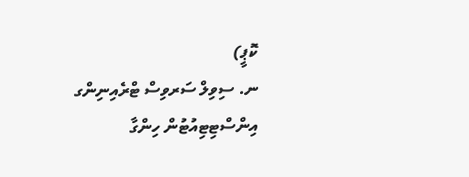ކޮޕީ)
ނ. ސިވިލް ސަރވިސް ޓްރެއިނިންގ އިންސްޓިޓިއުޓުން ހިންގާ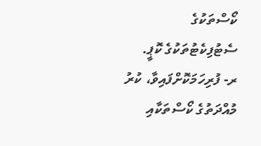ކޯސްތަކުގެ ސެޓުފިކެޓުތަކުގެ ކޮޕީ.
ރ- ފުރިހަމަކޮށްފައިވާ، ކުރު މުއްދަތުގެ ކޯސްތަކާއި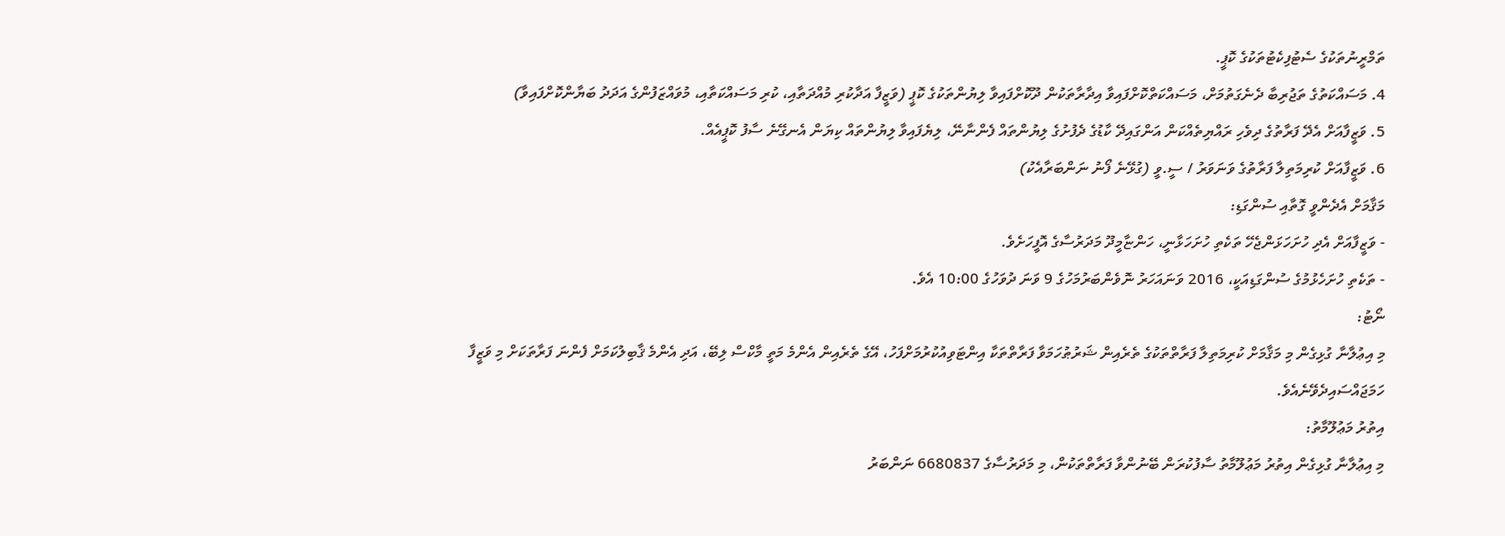ތަމްރީނުތަކުގެ ސެޓުފިކެޓުތަކުގެ ކޮޕީ.
4. މަސައްކަތުގެ ތަޖުރިބާ ދެނެގަތުމަށް، މަސައްކަތްކޮށްފައިވާ އިދާރާތަކުން ދޫކޮށްފައިވާ ލިޔުންތަކުގެ ކޮޕީ (ވަޒީފާ އަދާކުރި މުއްދަތާއި، ކުރި މަސައްކަތާއި، މުވައްޒަފުންގެ އަދަދު ބަޔާންކޮށްފައިވާ)
5. ވަޒީފާއަށް އެދޭ ފަރާތުގެ ދިވެހި ރައްޔިތެއްކަން އަންގައިދޭ ކާޑުގެ ދެފުށުގެ ލިޔުންތައް ފެންނާނޭ، ލިޔެފައިވާ ލިޔުންތައް ކިޔަން އެނގޭނެ ސާފު ކޮޕީއެއް.
6. ވަޒީފާއަށް ކުރިމަތިލާ ފަރާތުގެ ވަނަވަރު / ސީ.ވީ (ގުޅޭނެ ފޯނު ނަންބަރާއެކު)
މަޤާމަށް އެދެންވީ ގޮތާއި ސުންގަޑި:
- ވަޒީފާއަށް އެދި ހުށަހަޅަންޖެހޭ ތަކެތި ހުށަހަޅާނީ، ހަންޏާމީދޫ މަދަރުސާގެ އޮފީހަށެވެ.
- ތަކެތި ހުށަހެޅުމުގެ ސުންގަޑިއަކީ، 2016 ވަނައަހަރު ނޮވެންބަރުމަހުގެ 9 ވަނަ ދުވަހުގެ 10:00 އެވެ.
ނޯޓު:
މި އިޢުލާނާ ގުޅިގެން މި މަޤާމަށް ކުރިމަތިލާ ފަރާތްތަކުގެ ތެރެއިން ޝަރުޠުހަމަވާ ފަރާތްތަކާ އިންޓަވިއުކުރުމަށްފަހު، އޭގެ ތެރެއިން އެންމެ މަތީ މާކްސް ލިބޭ، އަދި އެންމެ ޤާބިލުކަމަށް ފެންނަ ފަރާތަކަށް މި ވަޒީފާ ހަމަޖައްސައިދެވޭނެއެވެ.
އިތުރު މަޢުލޫމާތު:
މި އިޢުލާނާ ގުޅިގެން އިތުރު މަޢުލޫމާތު ސާފުކުރަން ބޭނުންވާ ފަރާތްތަކުން، މި މަދަރުސާގެ 6680837 ނަންބަރު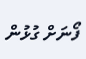ފޯނަށް ގުޅުން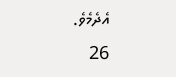އެދެމެވެ.
26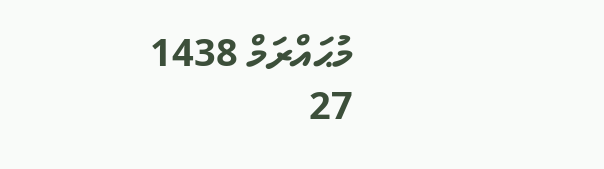މުޙައްރަމް 1438
27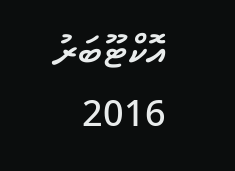އޮކްޓޫބަރު 2016